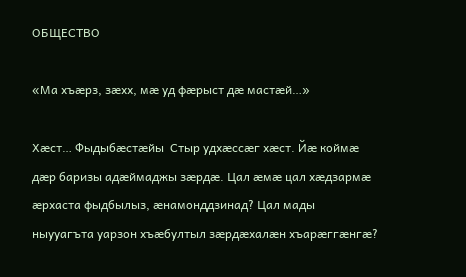ОБЩЕСТВО

«Ма хъæрз, зæхх, мæ уд фæрыст дæ мастæй…»

Хæст… Фыдыбæстæйы  Стыр удхæссæг хæст. Йæ коймæ дæр баризы адæймаджы зæрдæ. Цал æмæ цал хæдзармæ æрхаста фыдбылыз, æнамонддзинад? Цал мады ныууагъта уарзон хъæбултыл зæрдæхалæн хъарæггæнгæ?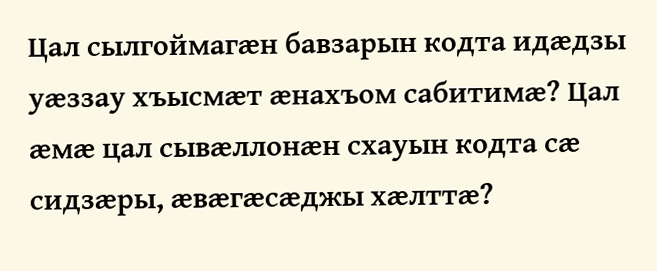Цал сылгоймагæн бавзарын кодта идæдзы уæззау хъысмæт æнахъом сабитимæ? Цал æмæ цал сывæллонæн схауын кодта сæ сидзæры, æвæгæсæджы хæлттæ?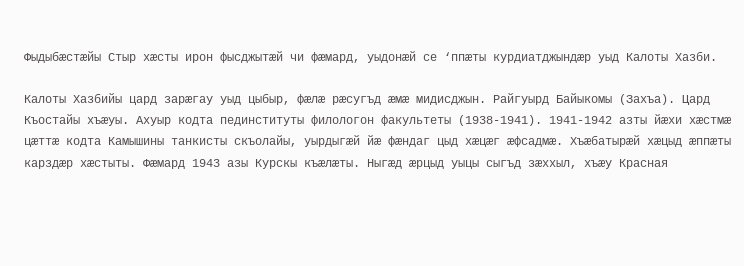Фыдыбæстæйы Стыр хæсты ирон фысджытæй чи фæмард, уыдонæй се ‘ппæты курдиатджындæр уыд Калоты Хазби.

Калоты Хазбийы цард зарæгау уыд цыбыр, фæлæ рæсугъд æмæ мидисджын. Райгуырд Байыкомы (Захъа). Цард Къостайы хъæуы. Ахуыр кодта пединституты филологон факультеты (1938-1941). 1941-1942 азты йæхи хæстмæ цæттæ кодта Камышины танкисты скъолайы, уырдыгæй йæ фæндаг цыд хæцæг æфсадмæ. Хъæбатырæй хæцыд æппæты карздæр хæстыты. Фæмард 1943 азы Курскы къæлæты. Ныгæд æрцыд уыцы сыгъд зæххыл, хъæу Красная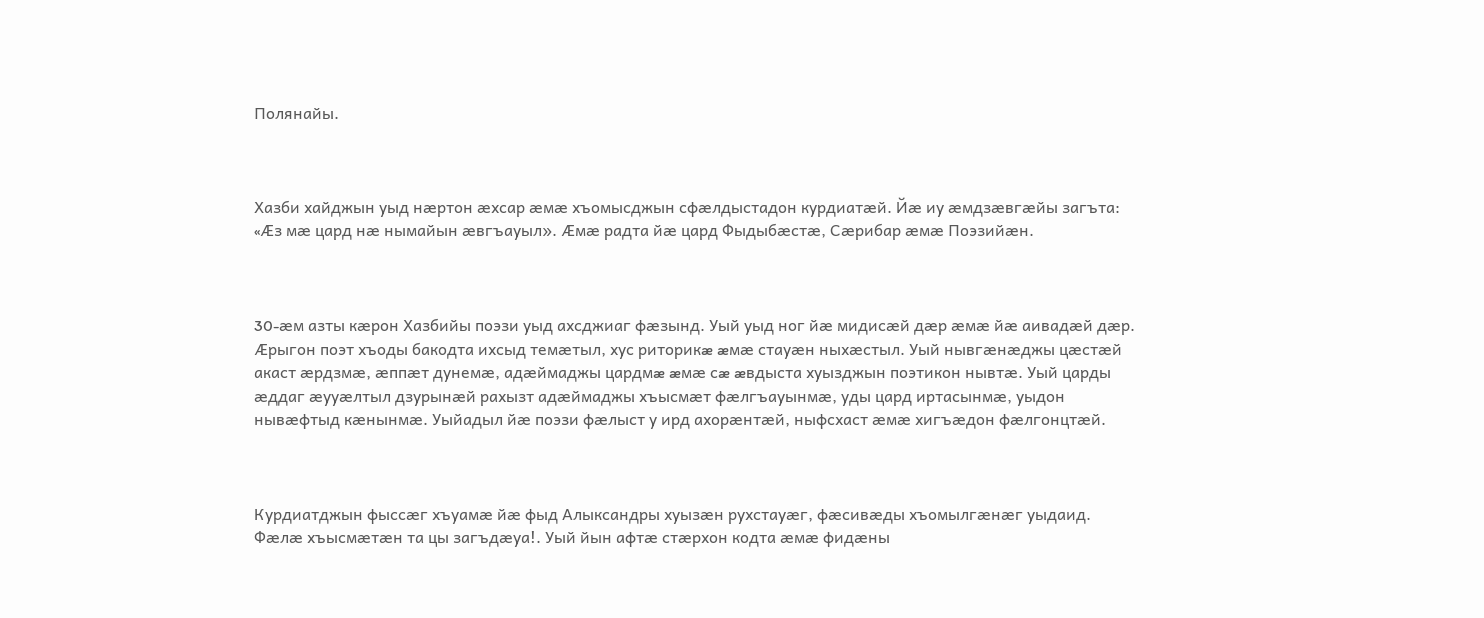Полянайы.



Хазби хайджын уыд нæртон æхсар æмæ хъомысджын сфæлдыстадон курдиатæй. Йæ иу æмдзæвгæйы загъта: «Æз мæ цард нæ нымайын æвгъауыл». Æмæ радта йæ цард Фыдыбæстæ, Сæрибар æмæ Поэзийæн.



30-æм азты кæрон Хазбийы поэзи уыд ахсджиаг фæзынд. Уый уыд ног йæ мидисæй дæр æмæ йæ аивадæй дæр. Æрыгон поэт хъоды бакодта ихсыд темæтыл, хус риторикæ æмæ стауæн ныхæстыл. Уый нывгæнæджы цæстæй акаст æрдзмæ, æппæт дунемæ, адæймаджы цардмæ æмæ сæ æвдыста хуызджын поэтикон нывтæ. Уый царды æддаг æууæлтыл дзурынæй рахызт адæймаджы хъысмæт фæлгъауынмæ, уды цард иртасынмæ, уыдон нывæфтыд кæнынмæ. Уыйадыл йæ поэзи фæлыст у ирд ахорæнтæй, ныфсхаст æмæ хигъæдон фæлгонцтæй.



Курдиатджын фыссæг хъуамæ йæ фыд Алыксандры хуызæн рухстауæг, фæсивæды хъомылгæнæг уыдаид. Фæлæ хъысмæтæн та цы загъдæуа!. Уый йын афтæ стæрхон кодта æмæ фидæны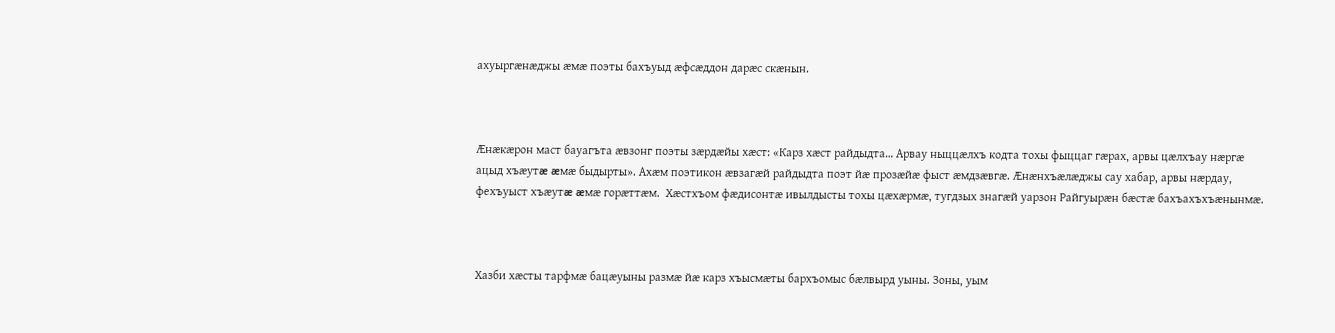ахуыргæнæджы æмæ поэты бахъуыд æфсæддон дарæс скæнын.



Æнæкæрон маст бауагъта æвзонг поэты зæрдæйы хæст: «Карз хæст райдыдта… Арвау ныццæлхъ кодта тохы фыццаг гæрах, арвы цæлхъау нæргæ ацыд хъæутæ æмæ быдырты». Ахæм поэтикон æвзагæй райдыдта поэт йæ прозæйæ фыст æмдзæвгæ. Æнæнхъæлæджы сау хабар, арвы нæрдау, фехъуыст хъæутæ æмæ горæттæм.  Хæстхъом фæдисонтæ ивылдысты тохы цæхæрмæ, тугдзых знагæй уарзон Райгуырæн бæстæ бахъахъхъæнынмæ.



Хазби хæсты тарфмæ бацæуыны размæ йæ карз хъысмæты бархъомыс бæлвырд уыны. Зоны, уым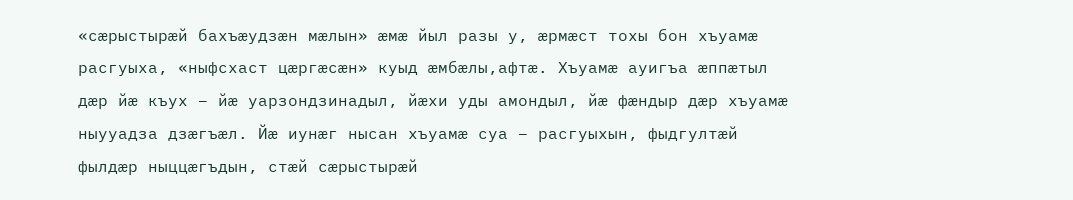«сæрыстырæй бахъæудзæн мæлын» æмæ йыл разы у, æрмæст тохы бон хъуамæ расгуыха, «ныфсхаст цæргæсæн» куыд æмбæлы,афтæ. Хъуамæ ауигъа æппæтыл дæр йæ къух – йæ уарзондзинадыл, йæхи уды амондыл, йæ фæндыр дæр хъуамæ ныууадза дзæгъæл. Йæ иунæг нысан хъуамæ суа – расгуыхын, фыдгултæй фылдæр ныццæгъдын, стæй сæрыстырæй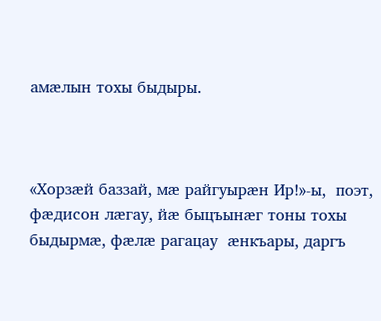амæлын тохы быдыры.



«Хорзæй баззай, мæ райгуырæн Ир!»-ы,  поэт, фæдисон лæгау, йæ быцъынæг тоны тохы быдырмæ, фæлæ рагацау  æнкъары, даргъ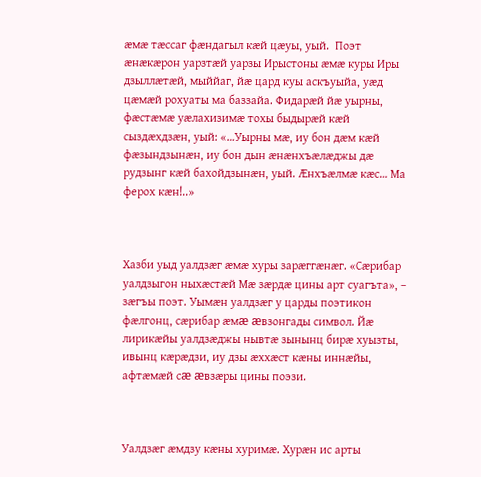æмæ тæссаг фæндагыл кæй цæуы, уый.  Поэт æнæкæрон уарзтæй уарзы Ирыстоны æмæ куры Иры дзыллæтæй, мыййаг, йæ цард куы аскъуыйа, уæд цæмæй рохуаты ма баззайа. Фидарæй йæ уырны, фæстæмæ уæлахизимæ тохы быдырæй кæй сыздæхдзæн, уый: «…Уырны мæ, иу бон дæм кæй фæзындзынæн, иу бон дын æнæнхъæлæджы дæ рудзынг кæй бахойдзынæн, уый. Æнхъæлмæ кæс… Ма ферох кæн!..»



Хазби уыд уалдзæг æмæ хуры зарæггæнæг. «Сæрибар уалдзыгон ныхæстæй Мæ зæрдæ цины арт суагъта», – зæгъы поэт. Уымæн уалдзæг у царды поэтикон фæлгонц, сæрибар æмæ æвзонгады символ. Йæ лирикæйы уалдзæджы нывтæ зынынц бирæ хуызты, ивынц кæрæдзи, иу дзы æххæст кæны иннæйы, афтæмæй сæ æвзæры цины поэзи.



Уалдзæг æмдзу кæны хуримæ. Хурæн ис арты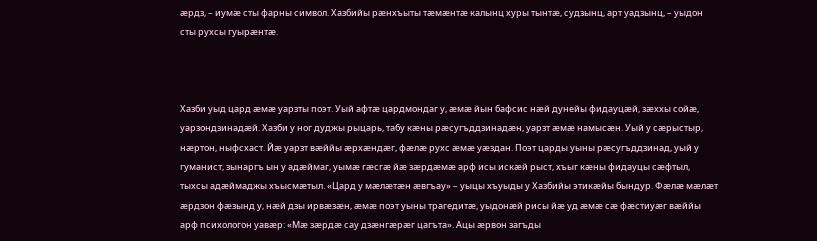æрдз, – иумæ сты фарны символ. Хазбийы рæнхъыты тæмæнтæ калынц хуры тынтæ, судзынц, арт уадзынц, – уыдон сты рухсы гуырæнтæ.



Хазби уыд цард æмæ уарзты поэт. Уый афтæ цардмондаг у, æмæ йын бафсис нæй дунейы фидауцæй, зæххы сойæ, уарзондзинадæй. Хазби у ног дуджы рыцарь, табу кæны рæсугъддзинадæн, уарзт æмæ намысæн. Уый у сæрыстыр, нæртон, ныфсхаст. Йæ уарзт вæййы æрхæндæг, фæлæ рухс æмæ уæздан. Поэт царды уыны рæсугъддзинад, уый у гуманист, зынаргъ ын у адæймаг, уымæ гæсгæ йæ зæрдæмæ арф исы искæй рыст, хъыг кæны фидауцы сæфтыл, тыхсы адæймаджы хъысмæтыл. «Цард у мæлæтæн æвгъау» – уыцы хъуыды у Хазбийы этикæйы бындур. Фæлæ мæлæт æрдзон фæзынд у, нæй дзы ирвæзæн, æмæ поэт уыны трагедитæ, уыдонæй рисы йæ уд æмæ сæ фæстиуæг вæййы арф психологон уавæр: «Мæ зæрдæ сау дзæнгæрæг цагъта». Ацы æрвон загъды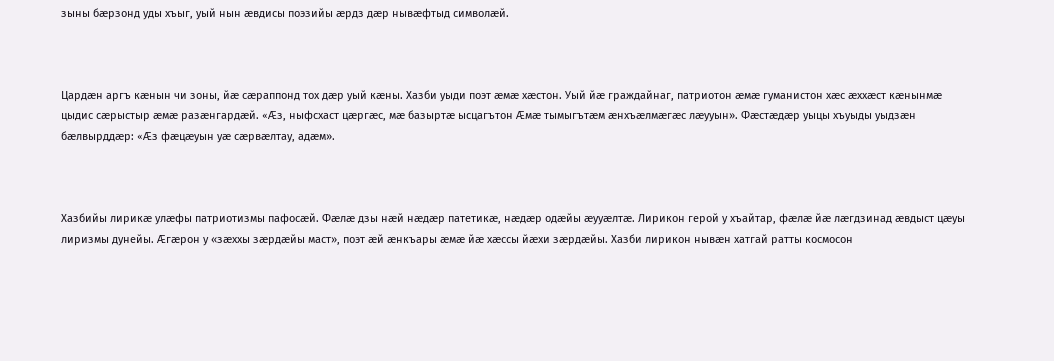зыны бæрзонд уды хъыг, уый нын æвдисы поэзийы æрдз дæр нывæфтыд символæй.



Цардæн аргъ кæнын чи зоны, йæ сæраппонд тох дæр уый кæны. Хазби уыди поэт æмæ хæстон. Уый йæ граждайнаг, патриотон æмæ гуманистон хæс æххæст кæнынмæ цыдис сæрыстыр æмæ разæнгардæй. «Æз, ныфсхаст цæргæс, мæ базыртæ ысцагътон Æмæ тымыгътæм æнхъæлмæгæс лæууын». Фæстæдæр уыцы хъуыды уыдзæн бæлвырддæр: «Æз фæцæуын уæ сæрвæлтау, адæм».



Хазбийы лирикæ улæфы патриотизмы пафосæй. Фæлæ дзы нæй нæдæр патетикæ, нæдæр одæйы æууæлтæ. Лирикон герой у хъайтар, фæлæ йæ лæгдзинад æвдыст цæуы лиризмы дунейы. Æгæрон у «зæххы зæрдæйы маст», поэт æй æнкъары æмæ йæ хæссы йæхи зæрдæйы. Хазби лирикон нывæн хатгай ратты космосон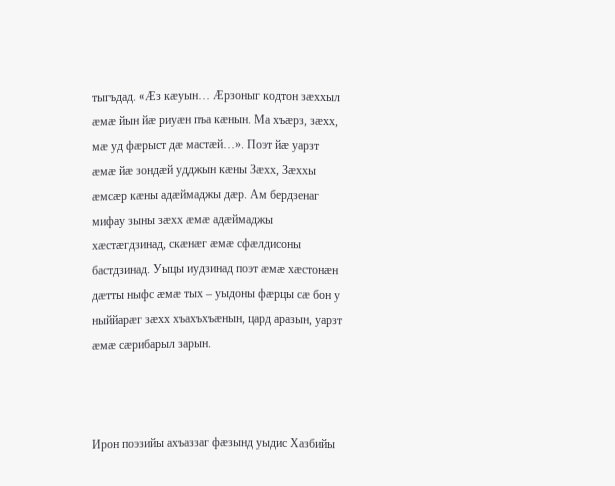тыгъдад. «Æз кæуын… Æрзоныг кодтон зæххыл æмæ йын йæ риуæн пъа кæнын. Ма хъæрз, зæхх, мæ уд фæрыст дæ мастæй…». Поэт йæ уарзт æмæ йæ зондæй удджын кæны Зæхх, Зæххы æмсæр кæны адæймаджы дæр. Ам бердзенаг мифау зыны зæхх æмæ адæймаджы хæстæгдзинад, скæнæг æмæ сфæлдисоны бастдзинад. Уыцы иудзинад поэт æмæ хæстонæн дæтты ныфс æмæ тых – уыдоны фæрцы сæ бон у ныййарæг зæхх хъахъхъæнын, цард аразын, уарзт æмæ сæрибарыл зарын.



Ирон поэзийы ахъаззаг фæзынд уыдис Хазбийы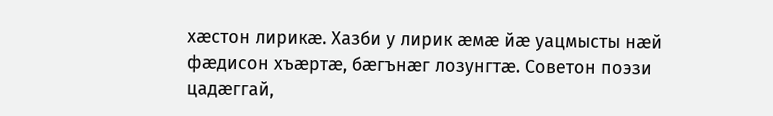хæстон лирикæ. Хазби у лирик æмæ йæ уацмысты нæй фæдисон хъæртæ, бæгънæг лозунгтæ. Советон поэзи цадæггай,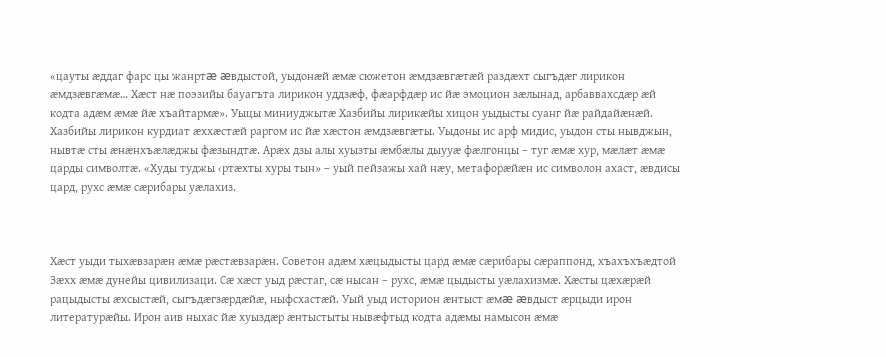«цауты æддаг фарс цы жанртæ æвдыстой, уыдонæй æмæ сюжетон æмдзæвгæтæй раздæхт сыгъдæг лирикон æмдзæвгæмæ… Хæст нæ поэзийы бауагъта лирикон уддзæф, фæарфдæр ис йæ эмоцион зæлынад, арбаввахсдæр æй кодта адæм æмæ йæ хъайтармæ». Уыцы миниуджытæ Хазбийы лирикæйы хицон уыдысты суанг йæ райдайæнæй. Хазбийы лирикон курдиат æххæстæй раргом ис йæ хæстон æмдзæвгæты. Уыдоны ис арф мидис, уыдон сты нывджын, нывтæ сты æнæнхъæлæджы фæзындтæ. Арæх дзы алы хуызты æмбæлы дыууæ фæлгонцы – туг æмæ хур, мæлæт æмæ царды символтæ. «Худы туджы ‹ртæхты хуры тын» – уый пейзажы хай нæу, метафорæйæн ис символон ахаст, æвдисы цард, рухс æмæ сæрибары уæлахиз.



Хæст уыди тыхæвзарæн æмæ рæстæвзарæн. Советон адæм хæцыдысты цард æмæ сæрибары сæраппонд, хъахъхъæдтой Зæхх æмæ дунейы цивилизаци. Сæ хæст уыд рæстаг, сæ нысан – рухс, æмæ цыдысты уæлахизмæ. Хæсты цæхæрæй рацыдысты æхсыстæй, сыгъдæгзæрдæйæ, ныфсхастæй. Уый уыд историон æнтыст æмæ æвдыст æрцыди ирон литературæйы. Ирон аив ныхас йæ хуыздæр æнтыстыты нывæфтыд кодта адæмы намысон æмæ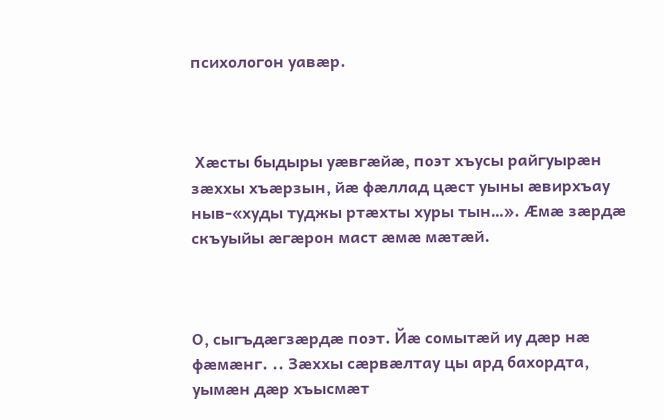психологон уавæр.



 Хæсты быдыры уæвгæйæ, поэт хъусы райгуырæн зæххы хъæрзын, йæ фæллад цæст уыны æвирхъау ныв-«худы туджы ртæхты хуры тын…». Æмæ зæрдæ скъуыйы æгæрон маст æмæ мæтæй.



О, сыгъдæгзæрдæ поэт. Йæ сомытæй иу дæр нæ фæмæнг. .. Зæххы сæрвæлтау цы ард бахордта, уымæн дæр хъысмæт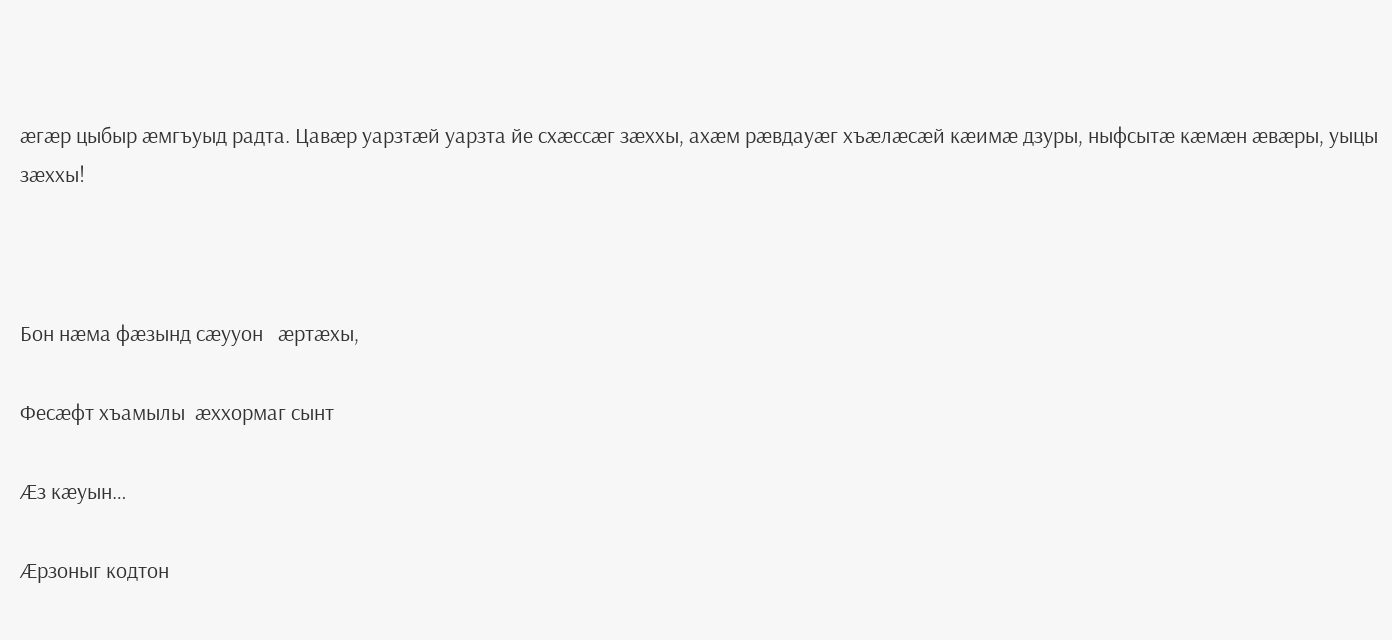æгæр цыбыр æмгъуыд радта. Цавæр уарзтæй уарзта йе схæссæг зæххы, ахæм рæвдауæг хъæлæсæй кæимæ дзуры, ныфсытæ кæмæн æвæры, уыцы зæххы!



Бон нæма фæзынд сæууон   æртæхы,

Фесæфт хъамылы  æххормаг сынт

Æз кæуын…

Æрзоныг кодтон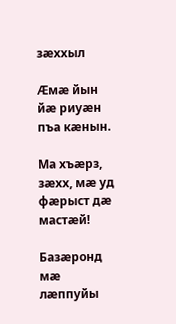зæххыл

Æмæ йын йæ риуæн пъа кæнын.

Ма хъæрз, зæхх, мæ уд фæрыст дæ мастæй!

Базæронд мæ лæппуйы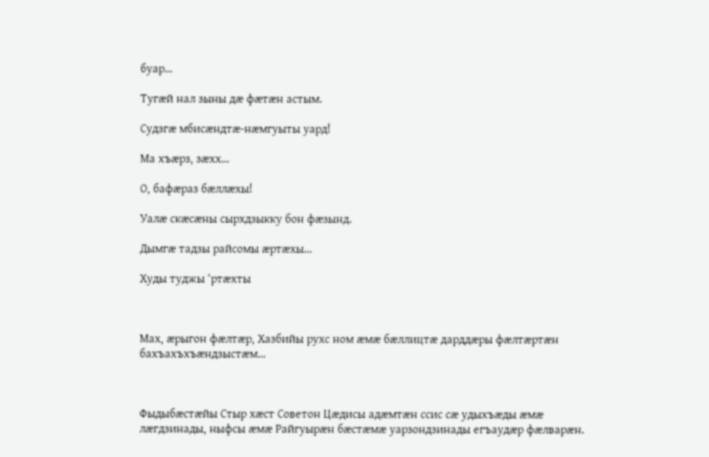буар…

Тугæй нал зыны дæ фæтæн астым.

Судзгæ мбисæндтæ-нæмгуыты уард!

Ма хъæрз, зæхх…

О, бафæраз бæллæхы!

Уалæ скæсæны сырхдзыкку бон фæзынд.

Дымгæ тадзы райсомы æртæхы…

Худы туджы ‘ртæхты



Мах, æрыгон фæлтæр, Хазбийы рухс ном æмæ бæллицтæ дарддæры фæлтæртæн бахъахъхъæндзыстæм…



Фыдыбæстæйы Стыр хæст Советон Цæдисы адæмтæн ссис сæ удыхъæды æмæ лæгдзинады, ныфсы æмæ Райгуырæн бæстæмæ уарзондзинады егъаудæр фæлварæн.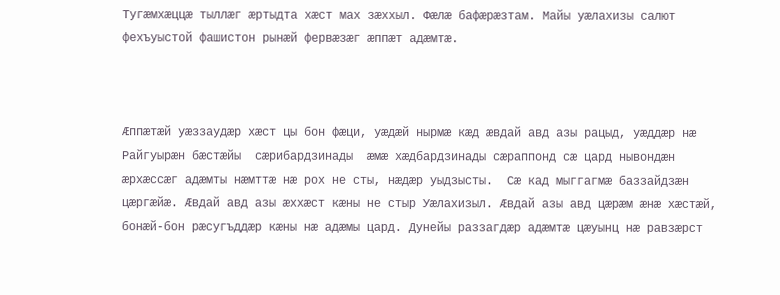Тугæмхæццæ тыллæг æртыдта хæст мах зæххыл. Фæлæ бафæрæзтам. Майы уæлахизы салют фехъуыстой фашистон рынæй фервæзæг æппæт адæмтæ.



Æппæтæй уæззаудæр хæст цы бон фæци, уæдæй нырмæ кæд æвдай авд азы рацыд, уæддæр нæ Райгуырæн бæстæйы  сæрибардзинады  æмæ хæдбардзинады сæраппонд сæ цард нывондæн æрхæссæг адæмты нæмттæ нæ рох не сты, нæдæр уыдзысты.  Сæ кад мыггагмæ баззайдзæн цæргæйæ. Æвдай авд азы æххæст кæны не стыр Уæлахизыл. Æвдай азы авд цæрæм æнæ хæстæй, бонæй-бон рæсугъддæр кæны нæ адæмы цард. Дунейы раззагдæр адæмтæ цæуынц нæ равзæрст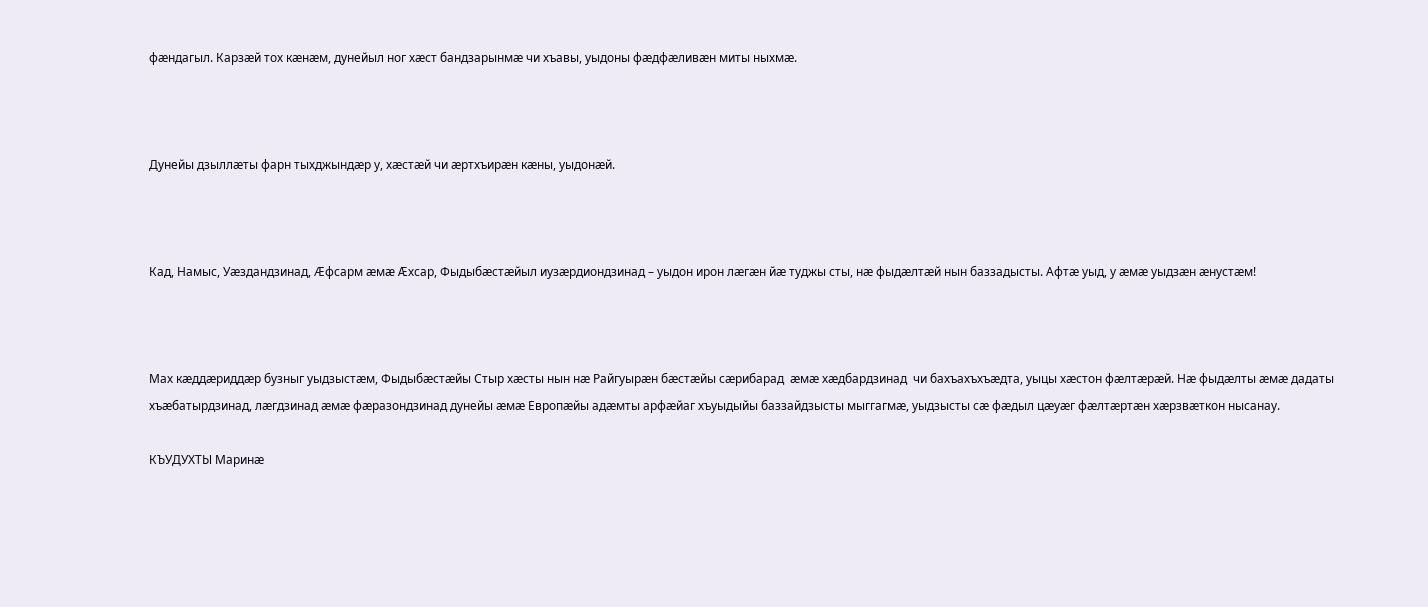фæндагыл. Карзæй тох кæнæм, дунейыл ног хæст бандзарынмæ чи хъавы, уыдоны фæдфæливæн миты ныхмæ.



Дунейы дзыллæты фарн тыхджындæр у, хæстæй чи æртхъирæн кæны, уыдонæй.



Кад, Намыс, Уæздандзинад, Æфсарм æмæ Æхсар, Фыдыбæстæйыл иузæрдиондзинад – уыдон ирон лæгæн йæ туджы сты, нæ фыдæлтæй нын баззадысты. Афтæ уыд, у æмæ уыдзæн æнустæм!



Мах кæддæриддæр бузныг уыдзыстæм, Фыдыбæстæйы Стыр хæсты нын нæ Райгуырæн бæстæйы сæрибарад  æмæ хæдбардзинад  чи бахъахъхъæдта, уыцы хæстон фæлтæрæй. Нæ фыдæлты æмæ дадаты хъæбатырдзинад, лæгдзинад æмæ фæразондзинад дунейы æмæ Европæйы адæмты арфæйаг хъуыдыйы баззайдзысты мыггагмæ, уыдзысты сæ фæдыл цæуæг фæлтæртæн хæрзвæткон нысанау.

КЪУДУХТЫ Маринæ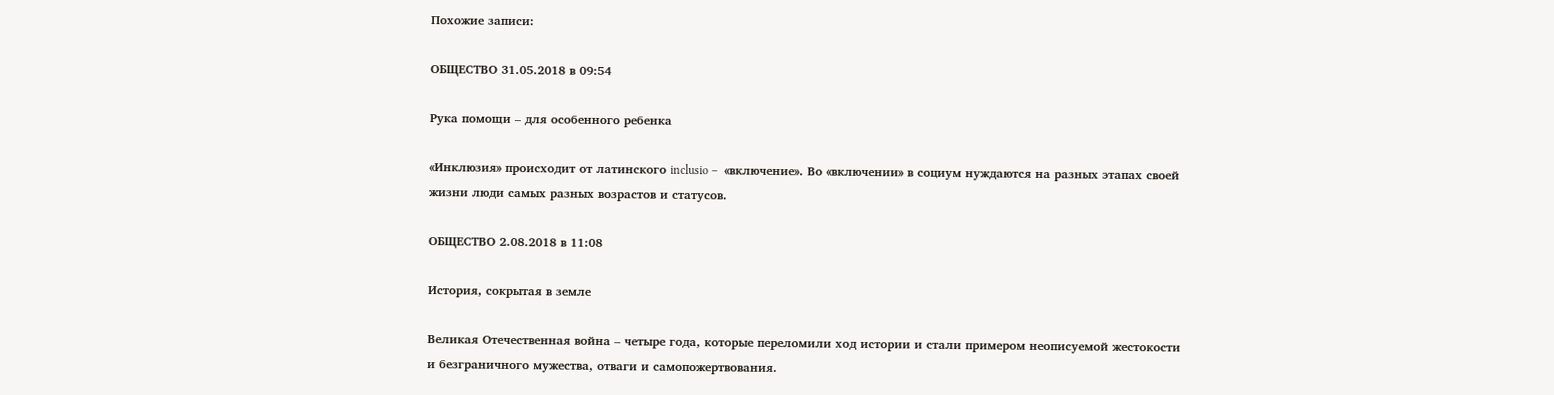Похожие записи:

ОБЩЕСТВО 31.05.2018 в 09:54

Рука помощи – для особенного ребенка

«Инклюзия» происходит от латинского inclusio –  «включение». Во «включении» в социум нуждаются на разных этапах своей жизни люди самых разных возрастов и статусов.

ОБЩЕСТВО 2.08.2018 в 11:08

История, сокрытая в земле

Великая Отечественная война – четыре года, которые переломили ход истории и стали примером неописуемой жестокости и безграничного мужества, отваги и самопожертвования.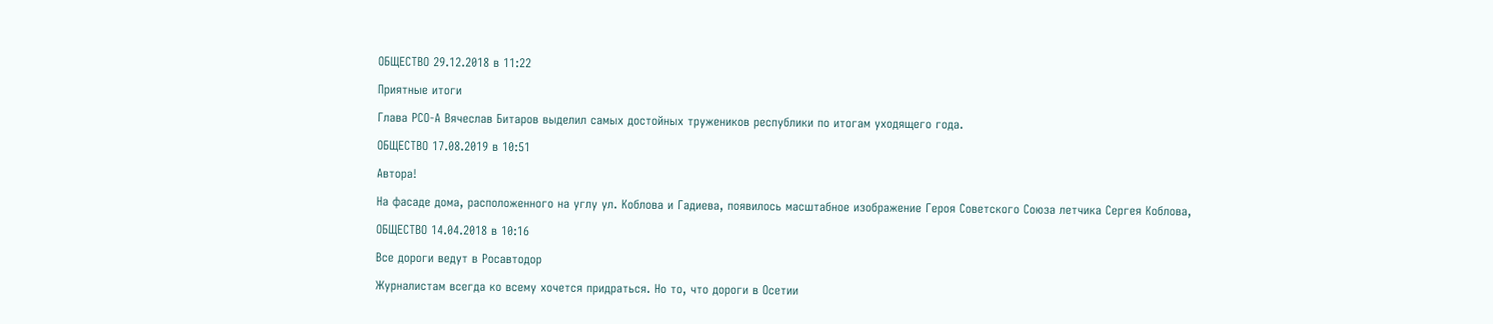ОБЩЕСТВО 29.12.2018 в 11:22

Приятные итоги

Глава РСО-А Вячеслав Битаров выделил самых достойных тружеников республики по итогам уходящего года.

ОБЩЕСТВО 17.08.2019 в 10:51

Автора!

На фасаде дома, расположенного на углу ул. Коблова и Гадиева, появилось масштабное изображение Героя Советского Союза летчика Сергея Коблова,

ОБЩЕСТВО 14.04.2018 в 10:16

Все дороги ведут в Росавтодор

Журналистам всегда ко всему хочется придраться. Но то, что дороги в Осетии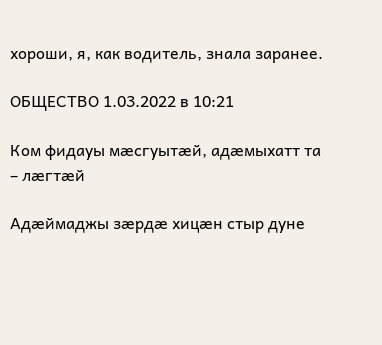хороши, я, как водитель, знала заранее.

ОБЩЕСТВО 1.03.2022 в 10:21

Ком фидауы мæсгуытæй, адæмыхатт та – лæгтæй

Адæймаджы зæрдæ хицæн стыр дуне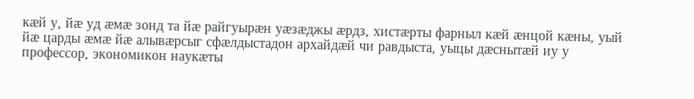кæй у, йæ уд æмæ зонд та йæ райгуырæн уæзæджы æрдз, хистæрты фарныл кæй æнцой кæны, уый йæ царды æмæ йæ алывæрсыг сфæлдыстадон архайдæй чи равдыста, уыцы дæснытæй иу у профессор, экономикон наукæты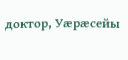доктор, Уæрæсейы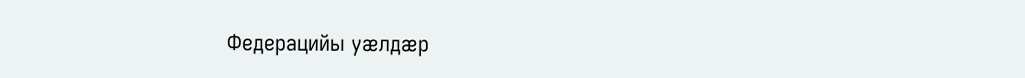Федерацийы уæлдæр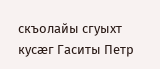скъолайы сгуыхт кусæг Гаситы Петр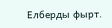Елберды фырт.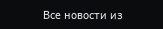Все новости из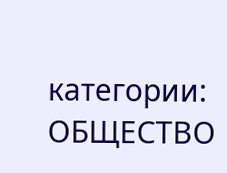категории: ОБЩЕСТВО